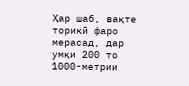Ҳар шаб, вақте торикӣ фаро мерасад, дар умқи 200 то 1000-метрии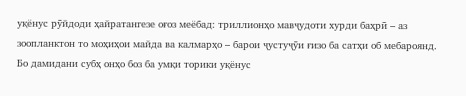уқёнус рӯйдоди ҳайратангезе оғоз меёбад: триллионҳо мавҷудоти хурди баҳрӣ – аз зоопланктон то моҳиҳои майда ва калмарҳо – барои ҷустуҷӯи ғизо ба сатҳи об мебароянд.
Бо дамидани субҳ онҳо боз ба умқи торики уқёнус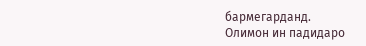бармегарданд.
Олимон ин падидаро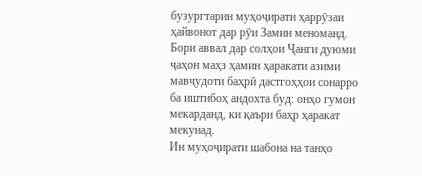бузургтарин муҳоҷирати ҳаррӯзаи ҳайвонот дар рӯи Замин меноманд. Бори аввал дар солҳои Ҷанги дуюми ҷаҳон маҳз ҳамин ҳаракати азими мавҷудоти баҳрӣ дастгоҳҳои сонарро ба иштибоҳ андохта буд: онҳо гумон мекарданд, ки қаъри баҳр ҳаракат мекунад.
Ин муҳоҷирати шабона на танҳо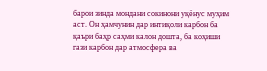барои зинда мондани сокинони уқёнус муҳим аст. Он ҳамчунин дар интиқоли карбон ба қаъри баҳр саҳми калон дошта, ба коҳиши гази карбон дар атмосфера ва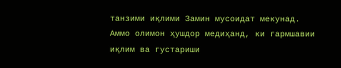танзими иқлими Замин мусоидат мекунад.
Аммо олимон ҳушдор медиҳанд, ки гармшавии иқлим ва густариши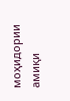моҳидории амиқи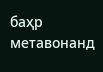баҳр метавонанд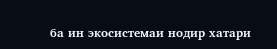ба ин экосистемаи нодир хатари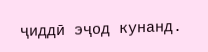ҷиддӣ эҷод кунанд.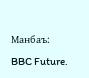Манбаъ: BBC Future.